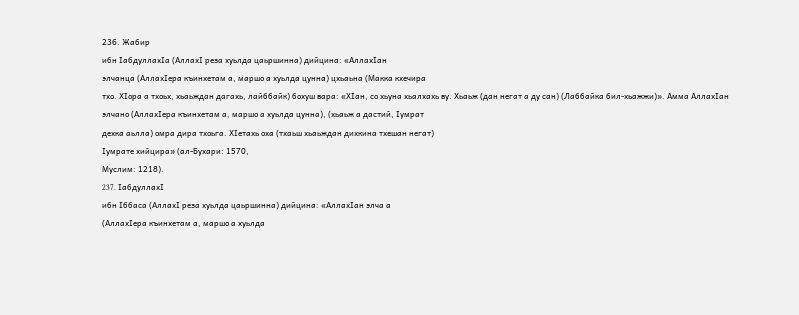236. Жабир
ибн IабдуллахIа (АллахI реза хуьлда цаьршинна) дийцина: «АллахIан
элчанца (АллахIера къинхетам а, маршо а хуьлда цунна) цхьаьна (Макка кхечира
тхо. ХIора а тхоьх, хьаьждан дагахь, лайббайк) бохуш вара: «ХIан, со хьуна хьалхахь ву. Хьаьж (дан негат а ду сан) (Лаббайка бил-хьажжи)». Амма АллахIан
элчано (АллахIера къинхетам а, маршо а хуьлда цунна), (хьаьж а дастий, Iумрат
дехка аьлла) омра дира тхоьга. ХIетахь оха (тхаьш хьаьждан дихкина тхешан негат)
Iумрате хийцира» (ал-Бухари: 1570,
Муслим: 1218).
237. IабдуллахI
ибн Iббаса (АллахI реза хуьлда цаьршинна) дийцина: «АллахIан элча а
(АллахIера къинхетам а, маршо а хуьлда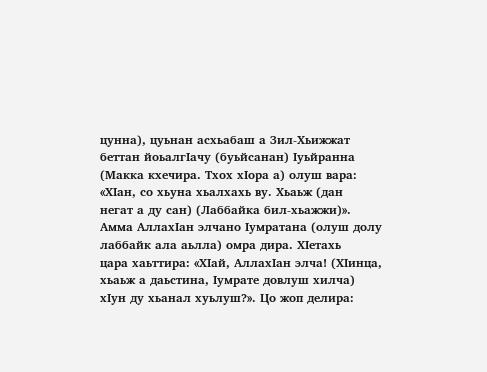цунна), цуьнан асхьабаш а Зил-Хьижжат
беттан йоьалгIачу (буьйсанан) Iуьйранна (Макка кхечира. Тхох хIора а) олуш вара:
«ХIан, со хьуна хьалхахь ву. Хьаьж (дан
негат а ду сан) (Лаббайка бил-хьажжи)».
Амма АллахIан элчано Iумратана (олуш долу лаббайк ала аьлла) омра дира. ХIетахь
цара хаьттира: «ХIай, АллахIан элча! (ХIинца,
хьаьж а даьстина, Iумрате довлуш хилча) хIун ду хьанал хуьлуш?». Цо жоп делира: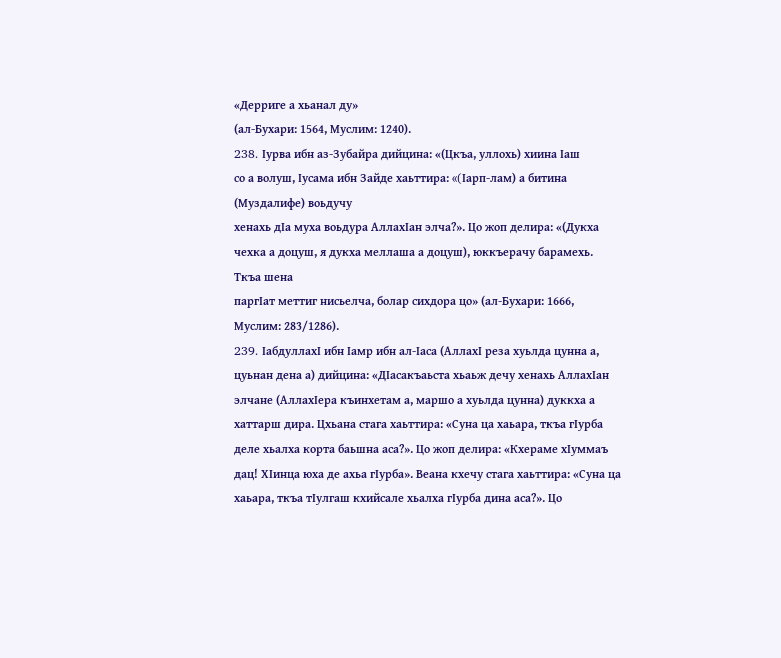«Дерриге а хьанал ду»
(ал-Бухари: 1564, Муслим: 1240).
238. Iурва ибн аз-Зубайра дийцина: «(Цкъа, уллохь) хиина Iаш
со а волуш, Iусама ибн Зайде хаьттира: «(Iарп-лам) а битина (Муздалифе) воьдучу
хенахь дIа муха воьдура АллахIан элча?». Цо жоп делира: «(Дукха чехка а доцуш, я дукха меллаша а доцуш), юккъерачу барамехь. Ткъа шена
паргIат меттиг нисьелча, болар сихдора цо» (ал-Бухари: 1666, Муслим: 283/1286).
239. IабдуллахI ибн Iамр ибн ал-Iаса (АллахI реза хуьлда цунна а, цуьнан дена а) дийцина: «ДIасакъаьста хьаьж дечу хенахь АллахIан элчане (АллахIера къинхетам а, маршо а хуьлда цунна) дуккха а хаттарш дира. Цхьана стага хаьттира: «Суна ца хаьара, ткъа гIурба деле хьалха корта баьшна аса?». Цо жоп делира: «Кхераме хIуммаъ дац! ХIинца юха де ахьа гIурба». Веана кхечу стага хаьттира: «Суна ца хаьара, ткъа тIулгаш кхийсале хьалха гIурба дина аса?». Цо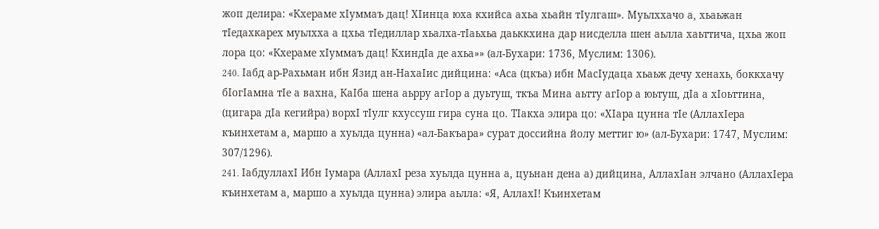жоп делира: «Кхераме хIуммаъ дац! ХIинца юха кхийса ахьа хьайн тIулгаш». Муьлххачо а, хьаьжан тIедахкарех муьлхха а цхьа тIедиллар хьалха-тIаьхьа даьккхина дар нисделла шен аьлла хаьттича, цхьа жоп лора цо: «Кхераме хIуммаъ дац! КхиндIа де ахьа»» (ал-Бухари: 1736, Муслим: 1306).
240. Iабд ар-Рахьман ибн Язид ан-НахаIис дийцина: «Аса (цкъа) ибн МасIудаца хьаьж дечу хенахь, боккхачу бIогIамна тIе а вахна, КаIба шена аьрру агIор а дуьтуш, ткъа Мина аьтту агIор а юьтуш, дIа а хIоьттина, (цигара дIа кегийра) ворхI тIулг кхуссуш гира суна цо. ТIакха элира цо: «ХIара цунна тIе (АллахIера къинхетам а, маршо а хуьлда цунна) «ал-Бакъара» сурат доссийна йолу меттиг ю» (ал-Бухари: 1747, Муслим: 307/1296).
241. IабдуллахI Ибн Iумара (АллахI реза хуьлда цунна а, цуьнан дена а) дийцина, АллахIан элчано (АллахIера къинхетам а, маршо а хуьлда цунна) элира аьлла: «Я, АллахI! Къинхетам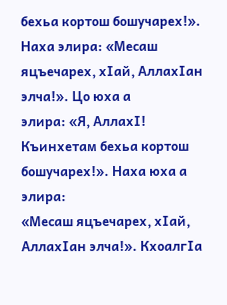бехьа кортош бошучарех!». Наха элира: «Месаш яцъечарех, хIай, АллахIан элча!». Цо юха а
элира: «Я, АллахI! Къинхетам бехьа кортош бошучарех!». Наха юха а элира:
«Месаш яцъечарех, хIай, АллахIан элча!». КхоалгIа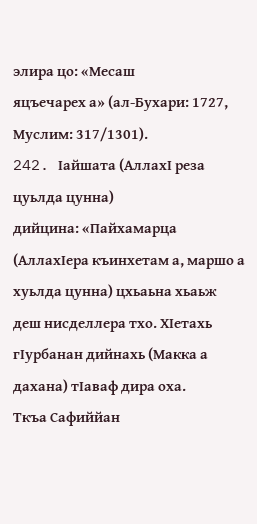элира цо: «Месаш
яцъечарех а» (ал-Бухари: 1727, Муслим: 317/1301).
242. Iайшата (АллахI реза цуьлда цунна)
дийцина: «Пайхамарца (АллахIера къинхетам а, маршо а хуьлда цунна) цхьаьна хьаьж
деш нисделлера тхо. ХIетахь гIурбанан дийнахь (Макка а дахана) тIаваф дира оха.
Ткъа Сафиййан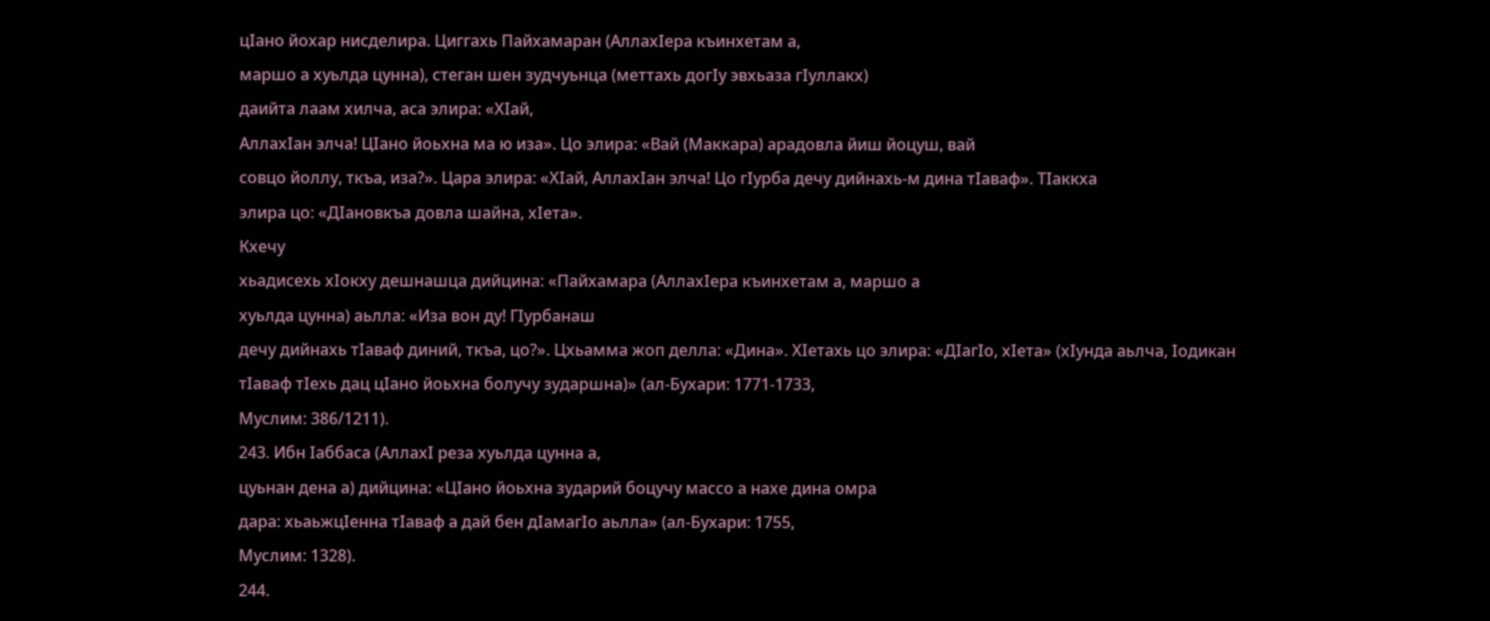цIано йохар нисделира. Циггахь Пайхамаран (АллахIера къинхетам а,
маршо а хуьлда цунна), стеган шен зудчуьнца (меттахь догIу эвхьаза гIуллакх)
даийта лаам хилча, аса элира: «ХIай,
АллахIан элча! ЦIано йоьхна ма ю иза». Цо элира: «Вай (Маккара) арадовла йиш йоцуш, вай
совцо йоллу, ткъа, иза?». Цара элира: «ХIай, АллахIан элча! Цо гIурба дечу дийнахь-м дина тIаваф». ТIаккха
элира цо: «ДIановкъа довла шайна, хIета».
Кхечу
хьадисехь хIокху дешнашца дийцина: «Пайхамара (АллахIера къинхетам а, маршо а
хуьлда цунна) аьлла: «Иза вон ду! ГIурбанаш
дечу дийнахь тIаваф диний, ткъа, цо?». Цхьамма жоп делла: «Дина». ХIетахь цо элира: «ДIагIо, хIета» (хIунда аьлча, Iодикан
тIаваф тIехь дац цIано йоьхна болучу зударшна)» (ал-Бухари: 1771-1733,
Муслим: 386/1211).
243. Ибн Iаббаса (АллахI реза хуьлда цунна а,
цуьнан дена а) дийцина: «ЦIано йоьхна зударий боцучу массо а нахе дина омра
дара: хьаьжцIенна тIаваф а дай бен дIамагIо аьлла» (ал-Бухари: 1755,
Муслим: 1328).
244.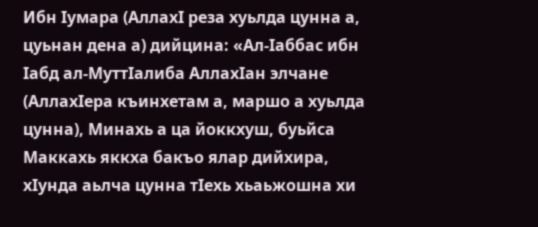Ибн Iумара (АллахI реза хуьлда цунна а, цуьнан дена а) дийцина: «Ал-Iаббас ибн Iабд ал-МуттIалиба АллахIан элчане (АллахIера къинхетам а, маршо а хуьлда цунна), Минахь а ца йоккхуш, буьйса Маккахь яккха бакъо ялар дийхира, хIунда аьлча цунна тIехь хьаьжошна хи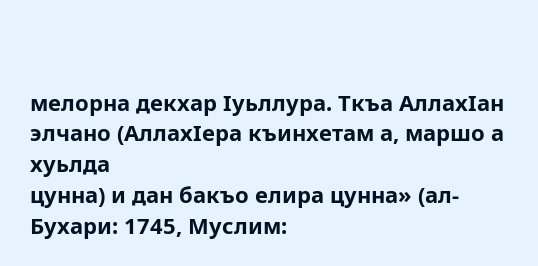мелорна декхар Iуьллура. Ткъа АллахIан элчано (АллахIера къинхетам а, маршо а хуьлда
цунна) и дан бакъо елира цунна» (ал-Бухари: 1745, Муслим: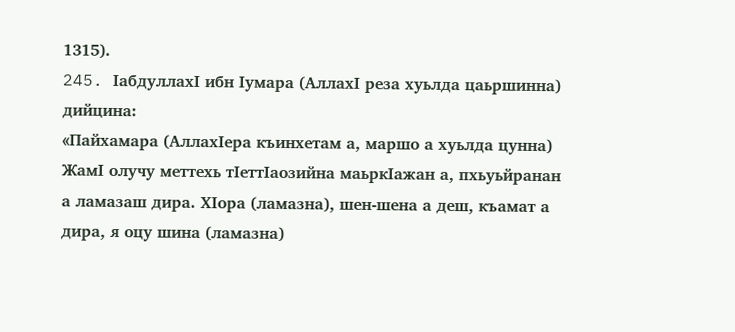1315).
245. IабдуллахI ибн Iумара (АллахI реза хуьлда цаьршинна)
дийцина:
«Пайхамара (АллахIера къинхетам а, маршо а хуьлда цунна)
ЖамI олучу меттехь тIеттIаозийна маьркIажан а, пхьуьйранан а ламазаш дира. ХIора (ламазна), шен-шена а деш, къамат а
дира, я оцу шина (ламазна)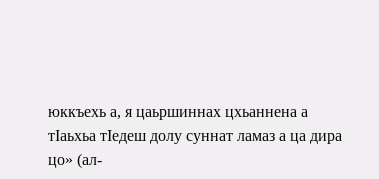юккъехь а, я цаьршиннах цхьаннена а тIаьхьа тIедеш долу суннат ламаз а ца дира цо» (ал-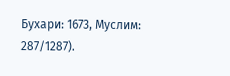Бухари: 1673, Муслим: 287/1287).